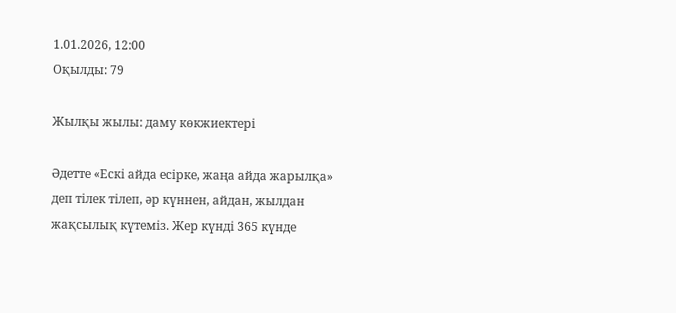1.01.2026, 12:00
Оқылды: 79

Жылқы жылы: даму көкжиектері

Әдетте «Ескі айда есірке, жаңа айда жарылқа» деп тілек тілеп, әр күннен, айдан, жылдан жақсылық күтеміз. Жер күнді 365 күнде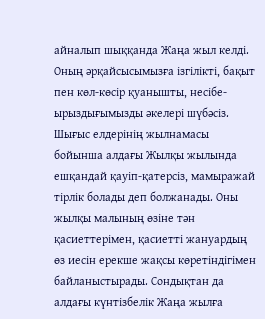айналып шыққанда Жаңа жыл келді. Оның әрқайсысымызға ізгілікті, бақыт пен көл-көсір қуанышты, несібе-ырыздығымызды әкелері шүбәсіз. Шығыс елдерінің жылнамасы бойынша алдағы Жылқы жылында ешқандай қауіп-қатерсіз, мамыражай тірлік болады деп болжанады. Оны жылқы малының өзіне тән қасиеттерімен, қасиетті жануардың өз иесін ерекше жақсы көретіндігімен байланыстырады. Сондықтан да  алдағы күнтізбелік Жаңа жылға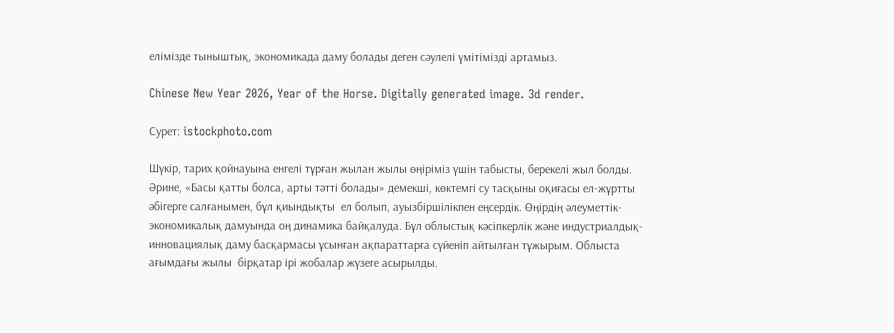елімізде тыныштық, экономикада даму болады деген сәулелі үмітімізді артамыз.

Chinese New Year 2026, Year of the Horse. Digitally generated image. 3d render.

Сурет: istockphoto.com

Шүкір, тарих қойнауына енгелі тұрған жылан жылы өңіріміз үшін табысты, берекелі жыл болды. Әрине, «Басы қатты болса, арты тәтті болады» демекші, көктемгі су тасқыны оқиғасы ел-жұртты әбігерге салғанымен, бұл қиындықты  ел болып, ауызбіршілікпен еңсердік. Өңірдің әлеуметтік-экономикалық дамуында оң динамика байқалуда. Бұл облыстық кәсіпкерлік және индустриалдық-инновациялық даму басқармасы ұсынған ақпараттарға сүйеніп айтылған тұжырым. Облыста ағымдағы жылы  бірқатар ірі жобалар жүзеге асырылды.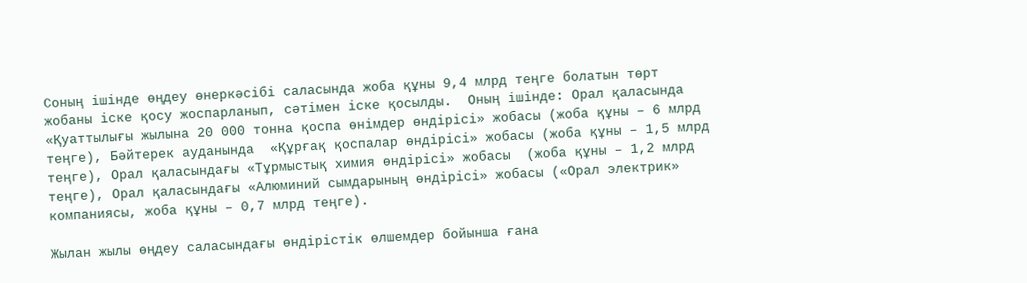Соның ішінде өңдеу өнеркәсібі саласында жоба құны 9,4 млрд теңге болатын төрт жобаны іске қосу жоспарланып, сәтімен іске қосылды.  Оның ішінде: Орал қаласында «Қуаттылығы жылына 20 000 тонна қоспа өнімдер өндірісі» жобасы (жоба құны – 6 млрд теңге), Бәйтерек ауданында  «Құрғақ қоспалар өндірісі» жобасы (жоба құны – 1,5 млрд теңге), Орал қаласындағы «Тұрмыстық химия өндірісі» жобасы  (жоба құны – 1,2 млрд теңге), Орал қаласындағы «Алюминий сымдарының өндірісі» жобасы («Орал электрик» компаниясы, жоба құны – 0,7 млрд теңге).

Жылан жылы өңдеу саласындағы өндірістік өлшемдер бойынша ғана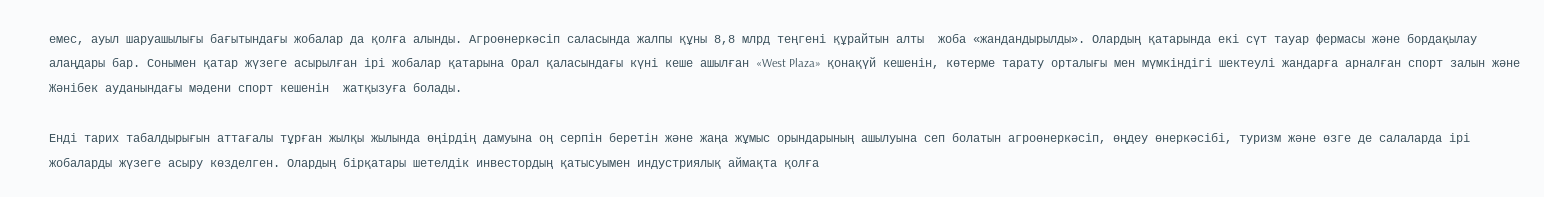емес, ауыл шаруашылығы бағытындағы жобалар да қолға алынды. Агроөнеркәсіп саласында жалпы құны 8,8 млрд теңгені құрайтын алты  жоба «жандандырылды». Олардың қатарында екі сүт тауар фермасы және бордақылау алаңдары бар. Сонымен қатар жүзеге асырылған ірі жобалар қатарына Орал қаласындағы күні кеше ашылған «West Plaza»  қонақүй кешенін, көтерме тарату орталығы мен мүмкіндігі шектеулі жандарға арналған спорт залын және Жәнібек ауданындағы мәдени спорт кешенін  жатқызуға болады.

Енді тарих табалдырығын аттағалы тұрған жылқы жылында өңірдің дамуына оң серпін беретін және жаңа жұмыс орындарының ашылуына сеп болатын агроөнеркәсіп, өңдеу өнеркәсібі, туризм және өзге де салаларда ірі жобаларды жүзеге асыру көзделген. Олардың бірқатары шетелдік инвестордың қатысуымен индустриялық аймақта қолға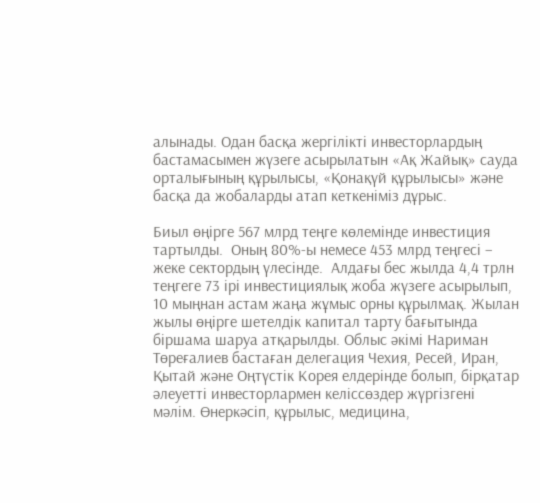алынады. Одан басқа жергілікті инвесторлардың бастамасымен жүзеге асырылатын «Ақ Жайық» сауда орталығының құрылысы, «Қонақүй құрылысы» және басқа да жобаларды атап кеткеніміз дұрыс.

Биыл өңірге 567 млрд теңге көлемінде инвестиция тартылды.  Оның 80%-ы немесе 453 млрд теңгесі – жеке сектордың үлесінде.  Алдағы бес жылда 4,4 трлн теңгеге 73 ірі инвестициялық жоба жүзеге асырылып, 10 мыңнан астам жаңа жұмыс орны құрылмақ. Жылан жылы өңірге шетелдік капитал тарту бағытында біршама шаруа атқарылды. Облыс әкімі Нариман Төреғалиев бастаған делегация Чехия, Ресей, Иран, Қытай және Оңтүстік Корея елдерінде болып, бірқатар әлеуетті инвесторлармен келіссөздер жүргізгені мәлім. Өнеркәсіп, құрылыс, медицина,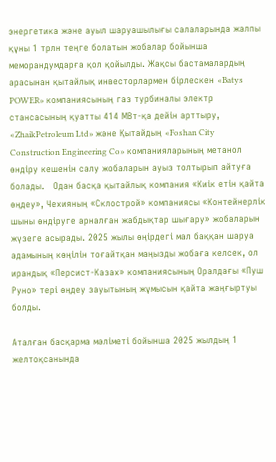энергетика және ауыл шаруашылығы салаларында жалпы құны 1 трлн теңге болатын жобалар бойынша меморандумдарға қол қойылды. Жақсы бастамалардың арасынан қытайлық инвесторлармен бірлескен «Batys POWER» компаниясының газ турбиналы электр стансасының қуатты 414 МВт-қа дейін арттыру,   «ZhaikPetroleum Ltd» және Қытайдың «Foshan City Construction Engineering Co» компанияларының метанол өндіру кешенін салу жобаларын ауыз толтырып айтуға болады.   Одан басқа қытайлық компания «Киік етін қайта өңдеу», Чехияның «Склострой» компаниясы «Контейнерлік шыны өндіруге арналған жабдықтар шығару» жобаларын жүзеге асырады. 2025 жылы өңірдегі мал баққан шаруа адамының көңілін тоғайтқан маңызды жобаға келсек, ол ирандық «Персист-Kaзах» компаниясының Оралдағы «Пуш Руно» тері өңдеу зауытының жұмысын қайта жаңғыртуы болды.

Аталған басқарма мәліметі бойынша 2025 жылдың 1 желтоқсанында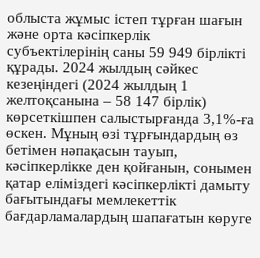облыста жұмыс істеп тұрған шағын және орта кәсіпкерлік субъектілерінің саны 59 949 бірлікті құрады. 2024 жылдың сәйкес кезеңіндегі (2024 жылдың 1 желтоқсанына – 58 147 бірлік) көрсеткішпен салыстырғанда 3,1%-ға өскен. Мұның өзі тұрғындардың өз бетімен нәпақасын тауып, кәсіпкерлікке ден қойғанын, сонымен қатар еліміздегі кәсіпкерлікті дамыту бағытындағы мемлекеттік  бағдарламалардың шапағатын көруге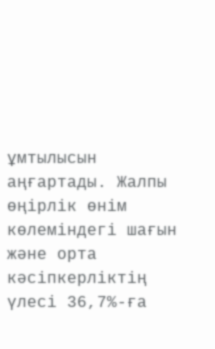ұмтылысын аңғартады. Жалпы өңірлік өнім көлеміндегі шағын және орта кәсіпкерліктің үлесі 36,7%-ға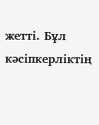жетті. Бұл  кәсіпкерліктің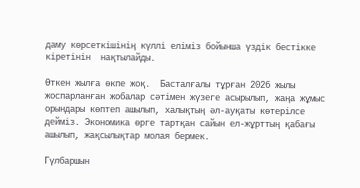даму көрсеткішінің күллі еліміз бойынша үздік бестікке кіретінін  нақтылайды.

Өткен жылға өкпе жоқ.  Басталғалы тұрған 2026 жылы жоспарланған жобалар сәтімен жүзеге асырылып, жаңа жұмыс орындары көптеп ашылып, халықтың әл-ауқаты көтерілсе дейміз. Экономика өрге тартқан сайын ел-жұрттың қабағы ашылып, жақсылықтар молая бермек.

Гүлбаршын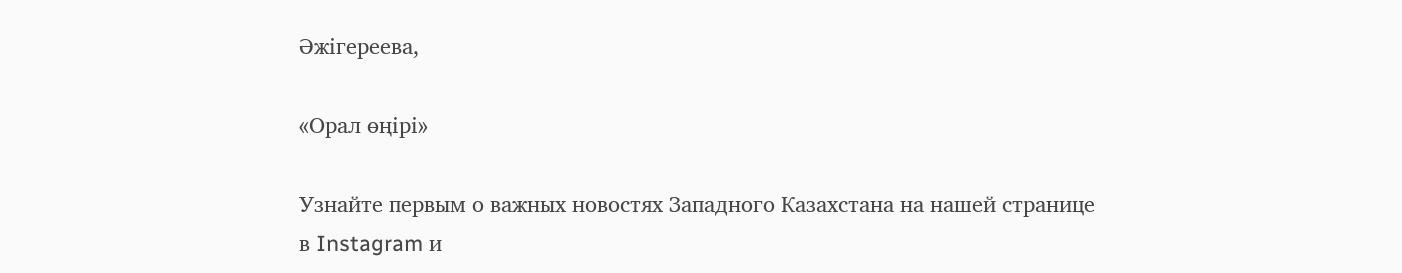Әжігереева,

«Орал өңірі»

Узнайте первым о важных новостях Западного Казахстана на нашей странице
в Instagram и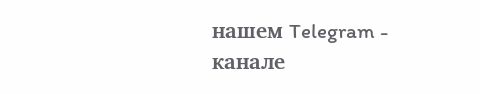нашем Telegram - канале